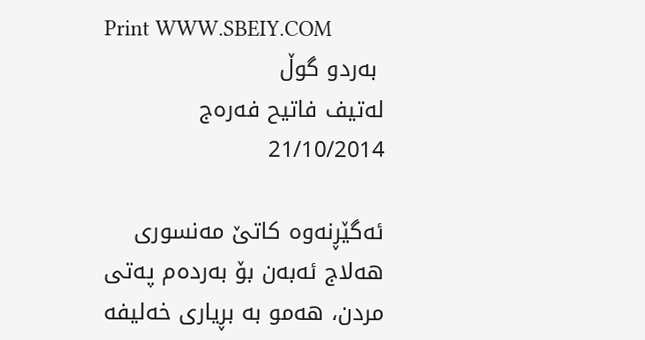Print WWW.SBEIY.COM
 به‌ردو گوڵ
له‌تیف فاتیح فه‌ره‌ج
21/10/2014

ئه‌گێڕنه‌وه‌ كاتێ‌ مه‌نسوری‌ هه‌لاج ئه‌به‌ن بۆ به‌رده‌م په‌تی‌ مردن، هه‌مو به‌ بڕیاری‌ خه‌لیفه‌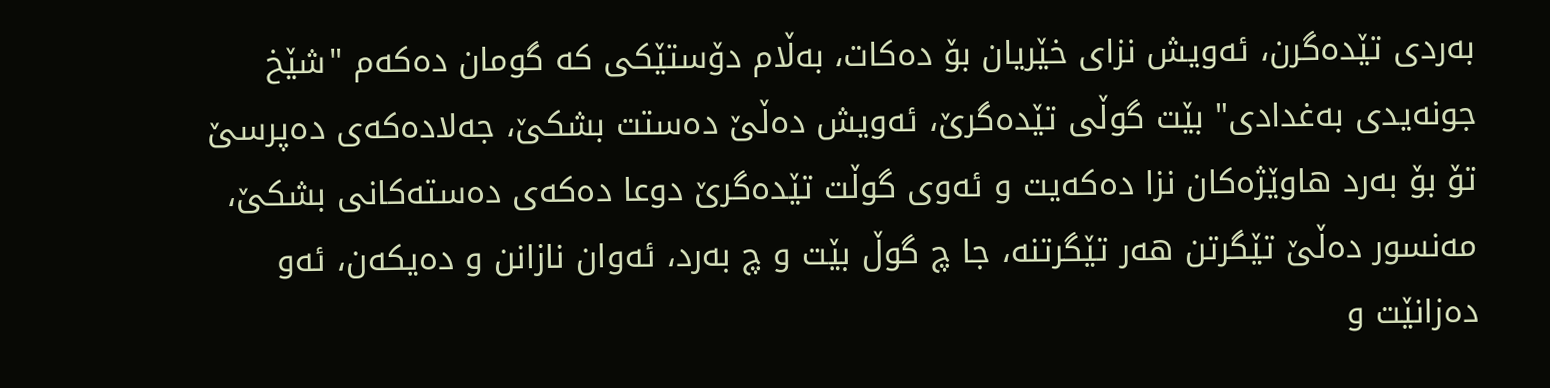به‌ردی‌ تێده‌گرن، ئه‌ویش نزای‌ خێریان بۆ ده‌كات، بەڵام دۆستێكی‌ كه‌ گومان ده‌كه‌م "شێخ جونه‌یدی‌ به‌غدادی‌" بێت گوڵی‌ تێده‌گرێ‌، ئه‌ویش ده‌ڵێ‌ ده‌ستت بشكێ‌، جه‌لاده‌كه‌ی‌ ده‌پرسێ‌ تۆ بۆ به‌رد هاوێژه‌كان نزا ده‌كه‌یت و ئه‌وی‌ گوڵت تێده‌گرێ‌ دوعا ده‌كه‌ی‌ ده‌سته‌كانی‌ بشكێ‌، مه‌نسور ده‌ڵێ‌ تێگرتن هه‌ر تێگرتنه‌، جا چ گوڵ بێت و چ به‌رد، ئه‌وان نازانن و ده‌یكه‌ن، ئه‌و ده‌زانێت و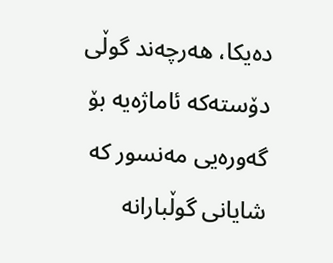ده‌یكا، هه‌رچه‌ند گوڵی‌ دۆسته‌كه‌ ئاماژه‌یه‌ بۆ گه‌وره‌یی‌ مه‌نسور كه‌ شایانی‌ گوڵبارانه‌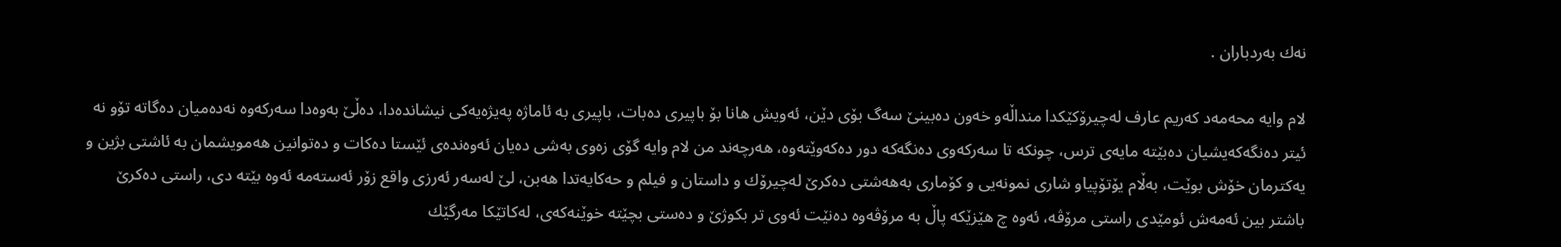نه‌ك به‌ردباران .

لام وایه‌ محه‌مه‌د كه‌ریم عارف له‌چیرۆكێكدا منداڵه‌و خه‌ون ده‌بینێ‌ سه‌گ بۆی‌ دێن، ئه‌ویش هانا بۆ باپیری‌ ده‌بات، باپیری‌ به‌ ئاماژه‌ په‌یژه‌یه‌كی‌ نیشانده‌دا، ده‌ڵێ‌ به‌وه‌دا سه‌ركه‌وه‌ نه‌ده‌میان ده‌گاته‌ تۆو نه‌ ئیتر ده‌نگه‌كه‌یشیان ده‌بێته‌ مایه‌ی‌ ترس، چونكه‌ تا سه‌ركه‌وی‌ ده‌نگه‌كه‌ دور ده‌كه‌وێته‌وه‌، هه‌رچه‌ند من لام وایه‌ گۆی‌ زه‌وی‌ به‌شی‌ ده‌یان ئه‌وه‌نده‌ی‌ ئێستا ده‌كات و ده‌توانین هه‌مویشمان به‌ ئاشتی‌ بژین و یه‌كترمان خۆش بوێت، بەڵام یۆتۆپیاو شاری‌ نمونه‌یی‌ و كۆماری‌ به‌هه‌شتی‌ ده‌كرێ‌ له‌چیرۆك و داستان و فیلم و حه‌كایه‌تدا هه‌بن، لێ‌ له‌سه‌ر ئه‌رزی‌ واقع زۆر ئه‌سته‌مه‌ ئه‌وه‌ بێته‌ دی‌، راستی‌ ده‌كرێ‌ باشتر بین ئه‌مه‌ش ئومێدی‌ راستی‌ مرۆڤه‌، ئه‌وه‌ چ هێزێكه‌ پاڵ به‌ مرۆڤه‌وه‌ ده‌نێت ئه‌وی‌ تر بكوژێ‌ و ده‌ستی‌ بچێته‌ خوێنه‌كه‌ی‌، له‌كاتێكا مه‌رگێك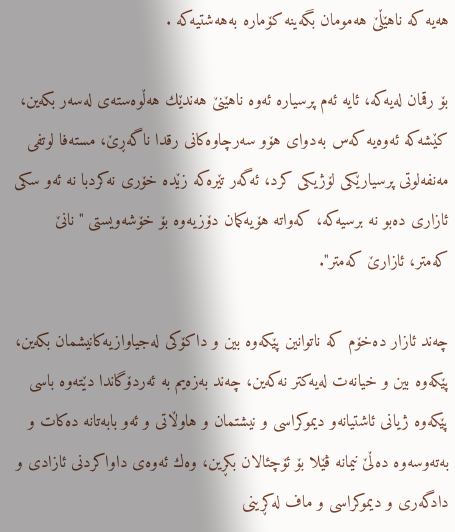هه‌یه‌ كه‌ ناهێڵێ‌ هه‌مومان بگه‌ینه‌ كۆماره‌ به‌هه‌شتیه‌كه‌ .

بۆ رقمان له‌یه‌كه‌، ئایه‌ ئه‌م پرسیاره‌ ئه‌وه‌ ناهێنێ‌ هه‌ندێك هه‌ڵوه‌سته‌ی‌ له‌سه‌ر بكه‌ین، كێشه‌كه‌ ئه‌وه‌یه‌ كه‌س به‌دوای‌ هۆو سه‌رچاوه‌كانی‌ رقدا ناگه‌ڕێ‌، مسته‌فا لوتفی‌ مه‌نفه‌لوتی‌ پرسیارێكی‌ لۆژیكی‌ كرد، ئه‌گه‌ر تێره‌كه‌ زێده‌ خۆری‌ نه‌كردبا نه‌ ئه‌و سكی‌ ئازاری‌ ده‌بو نه‌ برسیه‌كه‌، كه‌واته‌ هۆیه‌كمان دۆزیه‌وه‌ بۆ خۆشه‌ویستی‌ "نانێ‌ كه‌متر، ئازارێ‌ كه‌متر".

چه‌ند ئازار ده‌خۆم كه‌ ناتوانین پێكه‌وه‌ بین و داكۆكی‌ له‌جیاوازیه‌كانیشمان بكه‌ین، پێكه‌وه‌ بین و خیانه‌ت له‌یه‌كتر نه‌كه‌ین، چه‌ند به‌زه‌یم به‌ ئه‌ردۆگاندا دێته‌وه‌ باسی‌ پێكه‌وه‌ ژیانی‌ ئاشتیانه‌و دیموكراسی‌ و نیشتمان و هاوڵاتی و ئه‌و بابه‌تانه‌ ده‌كات و به‌ته‌وسه‌وه‌ ده‌ڵێ‌ نیمانه‌ ڤێلا بۆ ئۆچئالان بكڕین، وه‌ك ئه‌وه‌ی‌ داواكردنی‌ ئازادی‌ و دادگه‌ری‌ و دیموكراسی‌ و ماف له‌كڕینی‌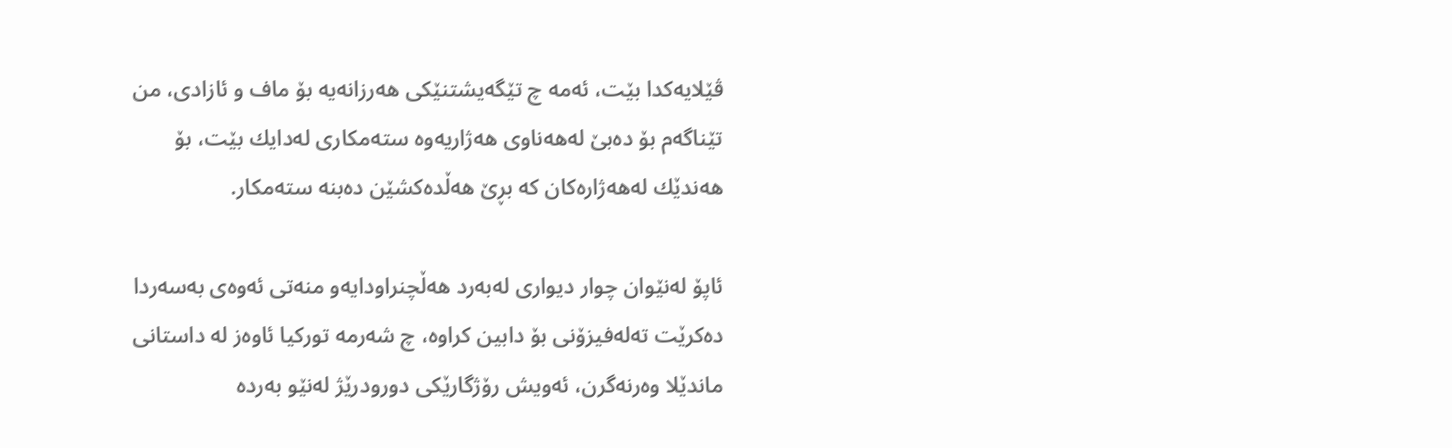ڤێلایه‌كدا بێت، ئه‌مه‌ چ تێگه‌یشتنێكی‌ هه‌رزانه‌یه‌ بۆ ماف و ئازادی‌، من تێناگه‌م بۆ ده‌بێ‌ له‌هه‌ناوی‌ هه‌ژاریه‌وه‌ سته‌مكاری‌ له‌دایك بێت، بۆ هه‌ندێك له‌هه‌ژاره‌كان كه‌ بڕێ‌ هه‌ڵده‌كشێن ده‌بنه‌ سته‌مكار.

ئاپۆ له‌نێوان چوار دیواری‌ له‌به‌رد هه‌ڵچنراودایه‌و منه‌تی‌ ئه‌وه‌ی‌ به‌سه‌ردا ده‌كرێت ته‌له‌فیزۆنی‌ بۆ دابین كراوه‌، چ شه‌رمه‌ توركیا ئاوه‌ز له‌ داستانی‌ ماندێلا وه‌رنه‌گرن، ئه‌ویش رۆژگارێكی‌ دورودرێژ له‌نێو به‌رده‌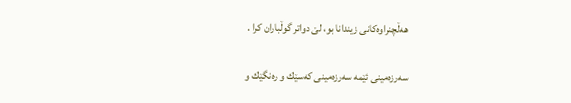هه‌ڵچنراوه‌كانی‌ زیندانا بو، لێ‌ دواتر گوڵباران كرا .

سه‌رزه‌مینی‌ ئێمه‌ سه‌رزه‌مینی‌ كه‌سێك و ره‌نگێك و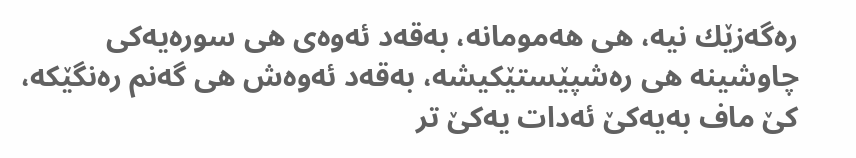ره‌گه‌زێك نیه‌، هی‌ هه‌مومانه‌، به‌قه‌د ئه‌وه‌ی‌ هی‌ سوره‌یه‌كی‌ چاوشینه‌ هی‌ ره‌شپێستێكیشه‌، به‌قه‌د ئه‌وه‌ش هی‌ گه‌نم ره‌نگێكه‌، كێ‌ ماف به‌یه‌كێ‌ ئه‌دات یه‌كێ‌ تر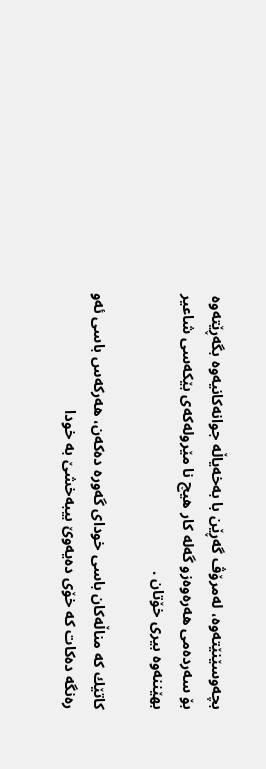بچه‌وسێنێته‌وه‌، له‌مرۆڤ گه‌ڕێن با به‌خه‌یاڵه‌ جوانه‌كانیه‌وه‌ بگه‌ڕێته‌وه‌ بۆ سه‌رده‌می‌ هه‌ره‌وه‌زو گه‌له‌ كار هیچ نا مێروله‌كه‌ی‌ بێكه‌سی‌ شاعیر بهێننه‌وه‌ بیری‌ خۆتان .

كاتێك كه‌ مناڵه‌كان باسی‌ خودای‌ گه‌وره‌ ده‌كه‌ن، هه‌ركه‌س باسی‌ ئه‌و ره‌نگه‌ ده‌كات كه‌ خۆی‌ ده‌یه‌وێ‌ بیبه‌خشێ‌ به‌ خودا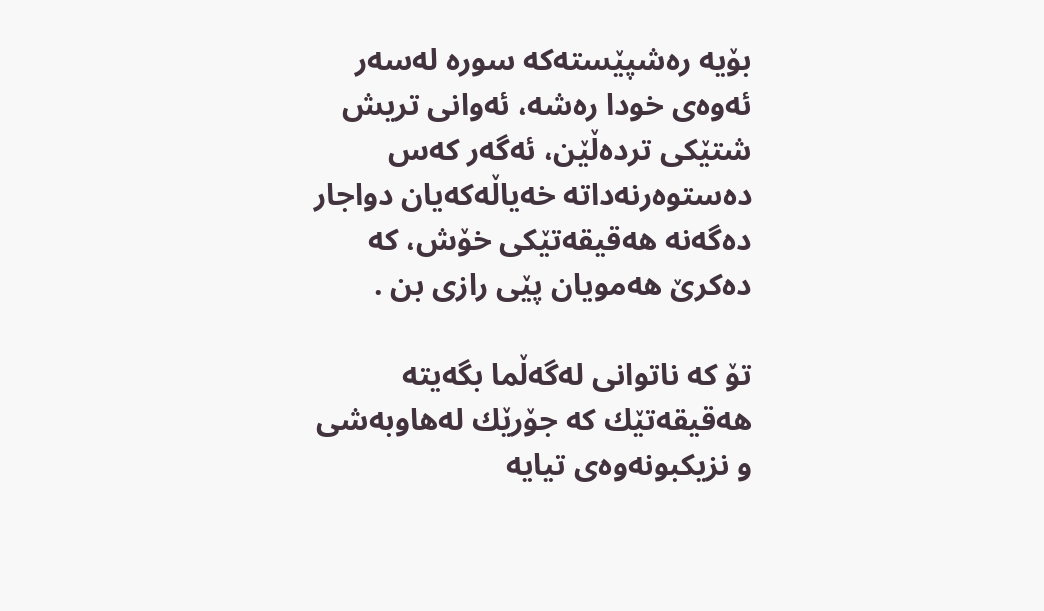بۆیه‌ ره‌شپێسته‌كه‌ سوره‌ له‌سه‌ر ئه‌وه‌ی‌ خودا ره‌شه‌، ئه‌وانی‌ تریش شتێكی‌ ترده‌ڵێن، ئه‌گه‌ر كه‌س ده‌ستوه‌رنه‌داته‌ خه‌یاڵه‌كه‌یان دواجار ده‌گه‌نه‌ هه‌قیقه‌تێكی‌ خۆش، كه‌ ده‌كرێ‌ هه‌مویان پێی‌ رازی‌ بن .

تۆ كه‌ ناتوانی‌ له‌گه‌ڵما بگه‌یته‌ هه‌قیقه‌تێك كه‌ جۆرێك له‌هاوبه‌شی‌ و نزیكبونه‌وه‌ی‌ تیایه‌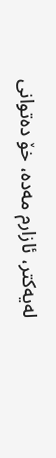له‌یه‌كتر، ئازارم مه‌ده‌، خۆ ده‌توانی‌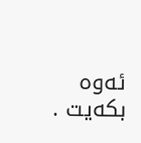ئه‌وه‌ بكه‌یت .